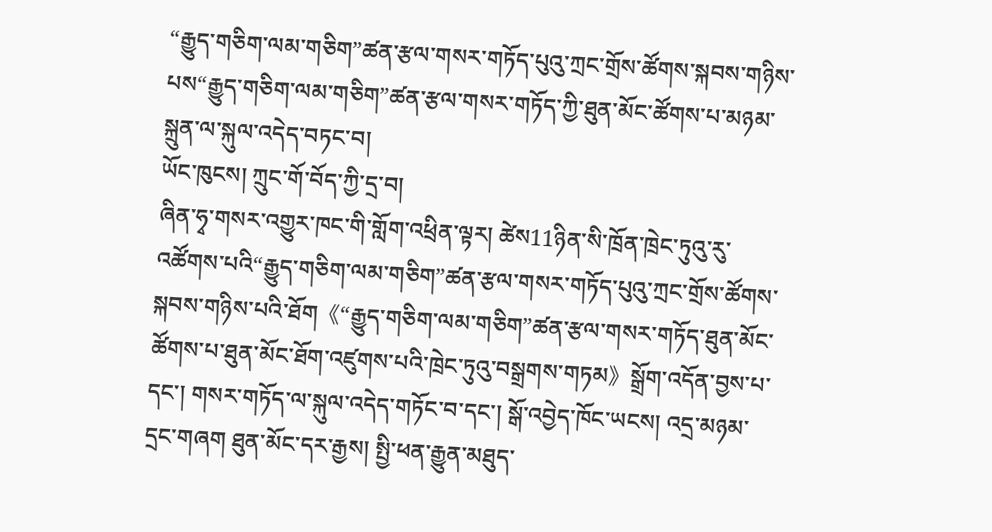“རྒྱུད་གཅིག་ལམ་གཅིག”ཚན་རྩལ་གསར་གཏོད་པུའུ་ཀྲང་གྲོས་ཚོགས་སྐབས་གཉིས་པས“རྒྱུད་གཅིག་ལམ་གཅིག”ཚན་རྩལ་གསར་གཏོད་ཀྱི་ཐུན་མོང་ཚོགས་པ་མཉམ་སྐྲུན་ལ་སྐུལ་འདེད་བཏང་བ།
ཡོང་ཁུངས། ཀྲུང་གོ་བོད་ཀྱི་དྲ་བ།
ཞིན་ཧྭ་གསར་འགྱུར་ཁང་གི་གློག་འཕྲིན་ལྟར། ཚེས11ཉིན་སི་ཁྲོན་ཁྲེང་ཏུའུ་རུ་འཚོགས་པའི“རྒྱུད་གཅིག་ལམ་གཅིག”ཚན་རྩལ་གསར་གཏོད་པུའུ་ཀྲང་གྲོས་ཚོགས་སྐབས་གཉིས་པའི་ཐོག《“རྒྱུད་གཅིག་ལམ་གཅིག”ཚན་རྩལ་གསར་གཏོད་ཐུན་མོང་ཚོགས་པ་ཐུན་མོང་ཐོག་འཛུགས་པའི་ཁྲེང་ཏུའུ་བསྒྲགས་གཏམ》སྒྲོག་འདོན་བྱས་པ་དང་། གསར་གཏོད་ལ་སྐུལ་འདེད་གཏོང་བ་དང་། སྒོ་འབྱེད་ཁོང་ཡངས། འདྲ་མཉམ་དྲང་གཞག ཐུན་མོང་དར་རྒྱས། སྤྱི་ཕན་རྒྱུན་མཐུད་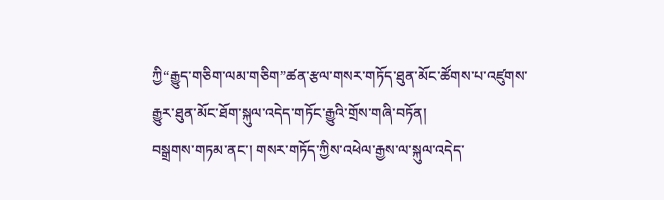ཀྱི“རྒྱུད་གཅིག་ལམ་གཅིག”ཚན་རྩལ་གསར་གཏོད་ཐུན་མོང་ཚོགས་པ་འཛུགས་རྒྱུར་ཐུན་མོང་ཐོག་སྐུལ་འདེད་གཏོང་རྒྱུའི་གྲོས་གཞི་བཏོན།
བསྒྲགས་གཏམ་ནང་། གསར་གཏོད་ཀྱིས་འཕེལ་རྒྱས་ལ་སྐུལ་འདེད་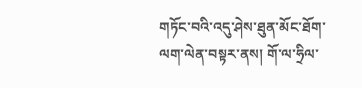གཏོང་བའི་འདུ་ཤེས་ཐུན་མོང་ཐོག་ལག་ལེན་བསྟར་ནས། གོ་ལ་ཧྲིལ་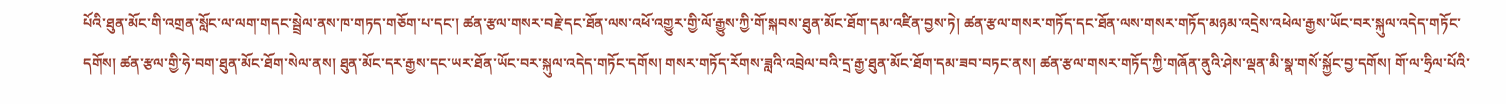པོའི་ཐུན་མོང་གི་འགྲན་སློང་ལ་ལག་གདང་སྦྲེལ་ནས་ཁ་གཏད་གཅོག་པ་དང་། ཚན་རྩལ་གསར་བརྗེ་དང་ཐོན་ལས་འཕོ་འགྱུར་གྱི་ལོ་རྒྱུས་ཀྱི་གོ་སྐབས་ཐུན་མོང་ཐོག་དམ་འཛིན་བྱས་ཏེ། ཚན་རྩལ་གསར་གཏོད་དང་ཐོན་ལས་གསར་གཏོད་མཉམ་འདྲེས་འཕེལ་རྒྱས་ཡོང་བར་སྐུལ་འདེད་གཏོང་དགོས། ཚན་རྩལ་གྱི་ཧེ་བག་ཐུན་མོང་ཐོག་སེལ་ནས། ཐུན་མོང་དར་རྒྱས་དང་ཡར་ཐོན་ཡོང་བར་སྐུལ་འདེད་གཏོང་དགོས། གསར་གཏོད་རོགས་ཟླའི་འབྲེལ་བའི་དྲ་རྒྱ་ཐུན་མོང་ཐོག་དམ་ཟབ་བཏང་ནས། ཚན་རྩལ་གསར་གཏོད་ཀྱི་གཞོན་ནུའི་ཤེས་ལྡན་མི་སྣ་གསོ་སྐྱོང་བྱ་དགོས། གོ་ལ་ཧྲིལ་པོའི་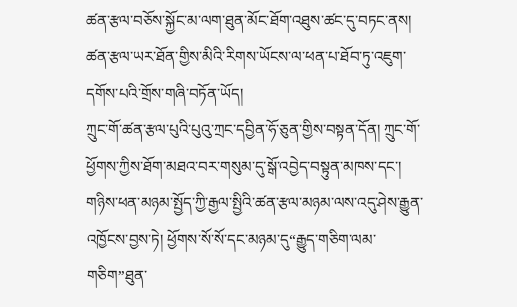ཚན་རྩལ་བཅོས་སྐྱོང་མ་ལག་ཐུན་མོང་ཐོག་འཐུས་ཚང་དུ་བཏང་ནས། ཚན་རྩལ་ཡར་ཐོན་གྱིས་མིའི་རིགས་ཡོངས་ལ་ཕན་པ་ཐོབ་ཏུ་འཇུག་དགོས་པའི་གྲོས་གཞི་བཏོན་ཡོད།
ཀྲུང་གོ་ཚན་རྩལ་པུའི་པུའུ་ཀྲང་དབྱིན་ཧོ་ཅུན་གྱིས་བསྟན་དོན། ཀྲུང་གོ་ཕྱོགས་ཀྱིས་ཐོག་མཐའ་བར་གསུམ་དུ་སྒོ་འབྱེད་བསྟུན་མཁས་དང་། གཉིས་ཕན་མཉམ་སྤྱོད་ཀྱི་རྒྱལ་སྤྱིའི་ཚན་རྩལ་མཉམ་ལས་འདུ་ཤེས་རྒྱུན་འཁྱོངས་བྱས་ཏེ། ཕྱོགས་སོ་སོ་དང་མཉམ་དུ“རྒྱུད་གཅིག་ལམ་གཅིག”ཐུན་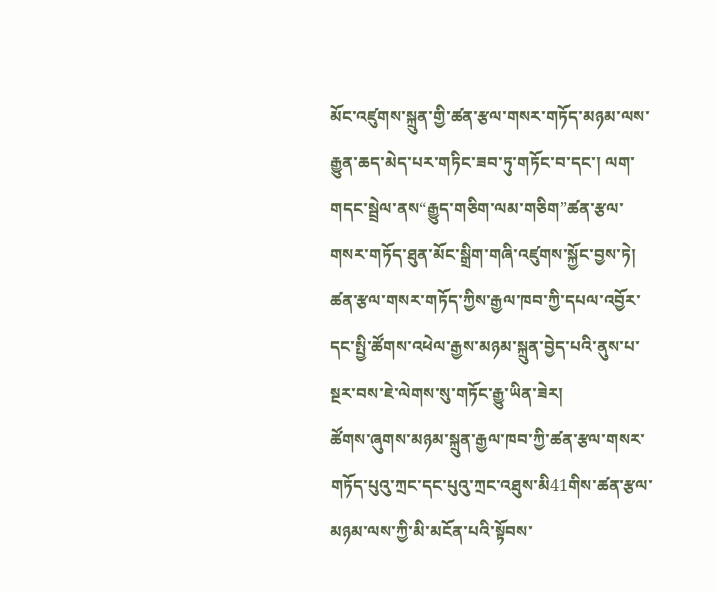མོང་འཛུགས་སྐྲུན་གྱི་ཚན་རྩལ་གསར་གཏོད་མཉམ་ལས་རྒྱུན་ཆད་མེད་པར་གཏིང་ཟབ་ཏུ་གཏོང་བ་དང་། ལག་གདང་སྦྲེལ་ནས“རྒྱུད་གཅིག་ལམ་གཅིག”ཚན་རྩལ་གསར་གཏོད་ཐུན་མོང་སྒྲིག་གཞི་འཛུགས་སྐྱོང་བྱས་ཏེ། ཚན་རྩལ་གསར་གཏོད་ཀྱིས་རྒྱལ་ཁབ་ཀྱི་དཔལ་འབྱོར་དང་སྤྱི་ཚོགས་འཕེལ་རྒྱས་མཉམ་སྐྲུན་བྱེད་པའི་ནུས་པ་སྔར་བས་ཇེ་ལེགས་སུ་གཏོང་རྒྱུ་ཡིན་ཟེར།
ཚོགས་ཞུགས་མཉམ་སྐྲུན་རྒྱལ་ཁབ་ཀྱི་ཚན་རྩལ་གསར་གཏོད་པུའུ་ཀྲང་དང་པུའུ་ཀྲང་འཐུས་མི41གིས་ཚན་རྩལ་མཉམ་ལས་ཀྱི་མི་མངོན་པའི་སྟོབས་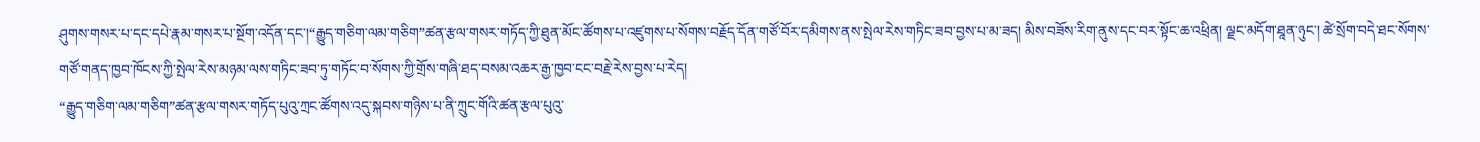ཤུགས་གསར་པ་དང་དཔེ་རྣམ་གསར་པ་སྔོག་འདོན་དང་།“རྒྱུད་གཅིག་ལམ་གཅིག”ཚན་རྩལ་གསར་གཏོད་ཀྱི་ཐུན་མོང་ཚོགས་པ་འཛུགས་པ་སོགས་བརྗོད་དོན་གཙོ་བོར་དམིགས་ནས་སྤེལ་རེས་གཏིང་ཟབ་བྱས་པ་མ་ཟད། མིས་བཟོས་རིག་ནུས་དང་བར་སྟོང་ཆ་འཕྲིན། ལྗང་མདོག་ཐཱན་ཉུང་། ཚེ་སྲོག་བདེ་ཐང་སོགས་གཙོ་གནད་ཁྱབ་ཁོངས་ཀྱི་སྤེལ་རེས་མཉམ་ལས་གཏིང་ཟབ་ཏུ་གཏོང་བ་སོགས་ཀྱི་གྲོས་གཞི་ཐད་བསམ་འཆར་རྒྱ་ཁྱབ་ངང་བརྗེ་རེས་བྱས་པ་རེད།
“རྒྱུད་གཅིག་ལམ་གཅིག”ཚན་རྩལ་གསར་གཏོད་པུའུ་ཀྲང་ཚོགས་འདུ་སྐབས་གཉིས་པ་ནི་ཀྲུང་གོའི་ཚན་རྩལ་པུའུ་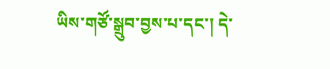ཡིས་གཙོ་སྒྲུབ་བྱས་པ་དང་། དེ་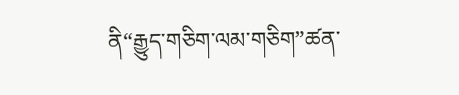ནི“རྒྱུད་གཅིག་ལམ་གཅིག”ཚན་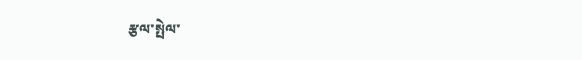རྩལ་སྤེལ་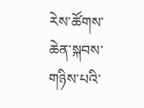རེས་ཚོགས་ཆེན་སྐབས་གཉིས་པའི་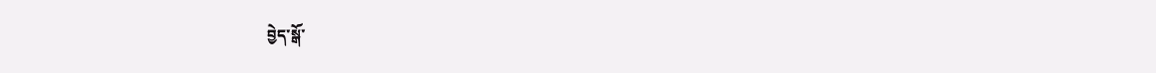བྱེད་སྒོ་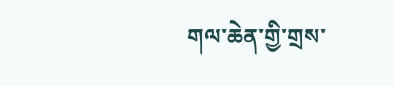གལ་ཆེན་གྱི་གྲས་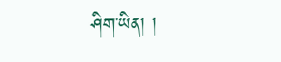ཤིག་ཡིན། །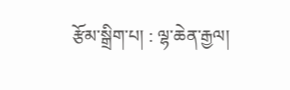རྩོམ་སྒྲིག་པ། : ལྷ་ཆེན་རྒྱལ།